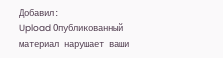Добавил:
Upload Опубликованный материал нарушает ваши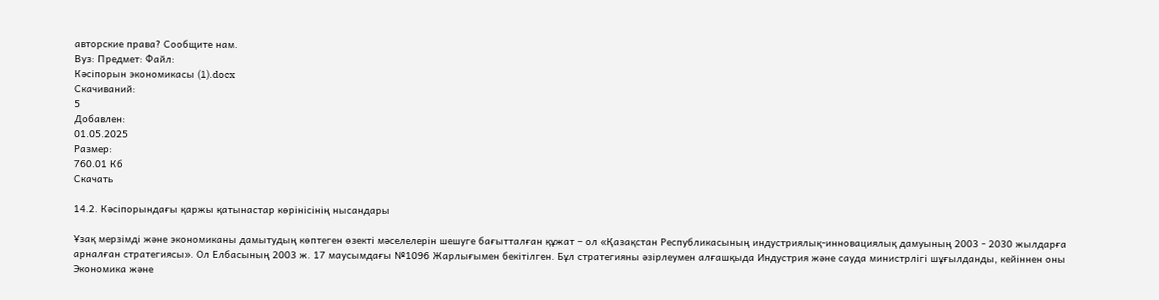авторские права? Сообщите нам.
Вуз: Предмет: Файл:
Кәсіпорын экономикасы (1).docx
Скачиваний:
5
Добавлен:
01.05.2025
Размер:
760.01 Кб
Скачать

14.2. Кәсіпорындағы қаржы қатынастар көрінісінің нысандары

Ұзақ мерзімді және экономиканы дамытудың көптеген өзекті мәселелерін шешуге бағытталған құжат – ол «Қазақстан Республикасының индустриялық-инновациялық дамуының 2003 - 2030 жылдарға арналған стратегиясы». Ол Елбасының 2003 ж. 17 маусымдағы №1096 Жарлығымен бекітілген. Бұл стратегияны әзірлеумен алғашқыда Индустрия және сауда министрлігі шұғылданды, кейіннен оны Экономика және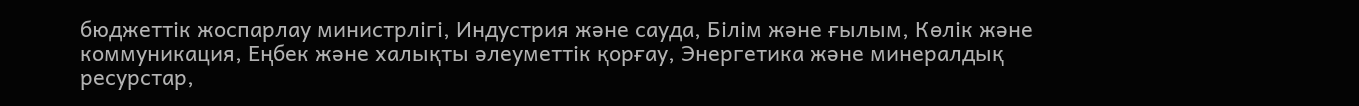бюджеттік жоспарлау министрлігі, Индустрия және сауда, Білім және ғылым, Көлік және коммуникация, Еңбек және халықты әлеуметтік қорғау, Энергетика және минералдық ресурстар,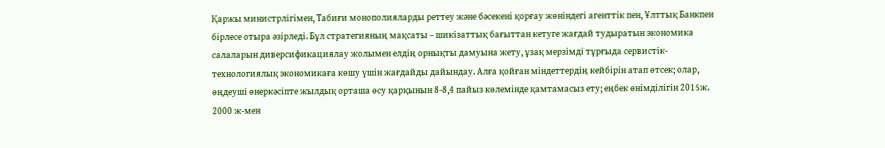Қаржы министрлігімен, Табиғи монополияларды реттеу және бәсекені қорғау жөніндегі агенттік пен, Ұлттық Банкпен бірлесе отыра әзірледі. Бұл стратегияның мақсаты – шикізаттық бағыттан кетуге жағдай тудыратын экономика салаларын диверсификациялау жолымен елдің орнықты дамуына жету, ұзақ мерзімді тұрғыда сервистік-технологиялық экономикаға көшу үшін жағдайды дайындау. Алға қойған міндеттердің кейбірін атап өтсек; олар, өңдеуші өнеркәсіпте жылдық орташа өсу қарқынын 8-8,4 пайыз көлемінде қамтамасыз ету; еңбек өнімділігін 2015ж. 2000 ж-мен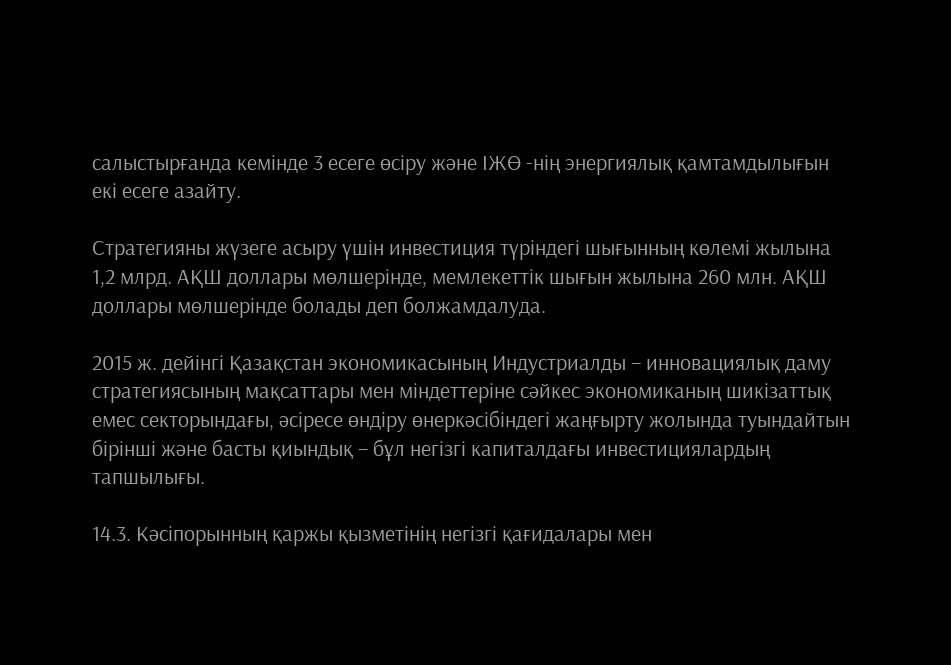салыстырғанда кемінде 3 есеге өсіру және ІЖӨ -нің энергиялық қамтамдылығын екі есеге азайту.

Стратегияны жүзеге асыру үшін инвестиция түріндегі шығынның көлемі жылына 1,2 млрд. АҚШ доллары мөлшерінде, мемлекеттік шығын жылына 260 млн. АҚШ доллары мөлшерінде болады деп болжамдалуда.

2015 ж. дейінгі Қазақстан экономикасының Индустриалды – инновациялық даму стратегиясының мақсаттары мен міндеттеріне сәйкес экономиканың шикізаттық емес секторындағы, әсіресе өндіру өнеркәсібіндегі жаңғырту жолында туындайтын бірінші және басты қиындық – бұл негізгі капиталдағы инвестициялардың тапшылығы.

14.3. Кәсіпорынның қаржы қызметінің негізгі қағидалары мен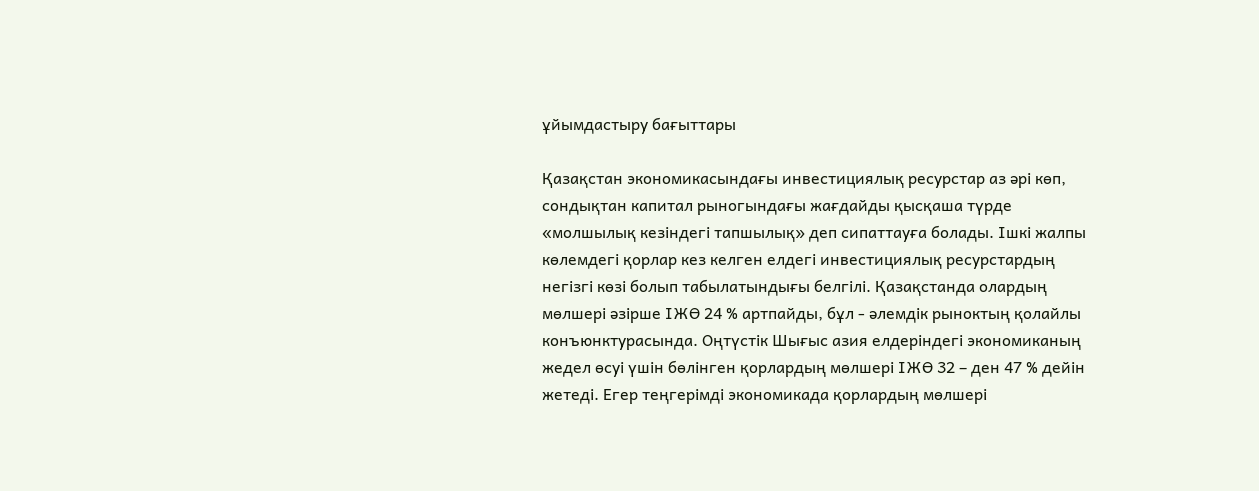ұйымдастыру бағыттары

Қазақстан экономикасындағы инвестициялық ресурстар аз әрі көп, сондықтан капитал рыногындағы жағдайды қысқаша түрде «молшылық кезіндегі тапшылық» деп сипаттауға болады. Ішкі жалпы көлемдегі қорлар кез келген елдегі инвестициялық ресурстардың негізгі көзі болып табылатындығы белгілі. Қазақстанда олардың мөлшері әзірше ІЖӨ 24 % артпайды, бұл - әлемдік рыноктың қолайлы конъюнктурасында. Оңтүстік Шығыс азия елдеріндегі экономиканың жедел өсуі үшін бөлінген қорлардың мөлшері ІЖӨ 32 – ден 47 % дейін жетеді. Егер теңгерімді экономикада қорлардың мөлшері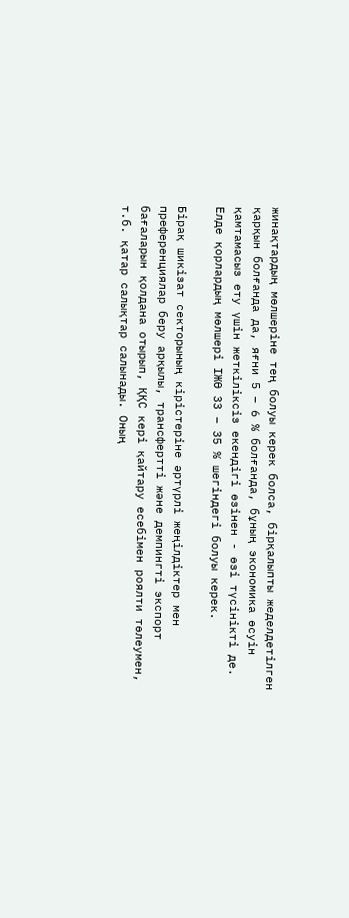жинақтардың мөлшеріне тең болуы керек болса, бірқалыпты жеделдетілген қарқын болғанда да, яғни 5 – 6 % болғанда, бұның экономика өсуін қамтамасыз ету үшін жеткіліксіз екендігі өзінен - өзі түсінікті де. Елде қорлардың мөлшері ІЖӨ 33 – 35 % шегіндегі болуы керек.

Бірақ шикізат секторының кірістеріне әртүрлі жеңілдіктер мен преференциялар беру арқылы, трансфертті және демпингті экспорт бағаларын қолдана отырып, ҚҚС кері қайтару есебімен роялти төлеумен, т.б. қатар салықтар салынады. Оның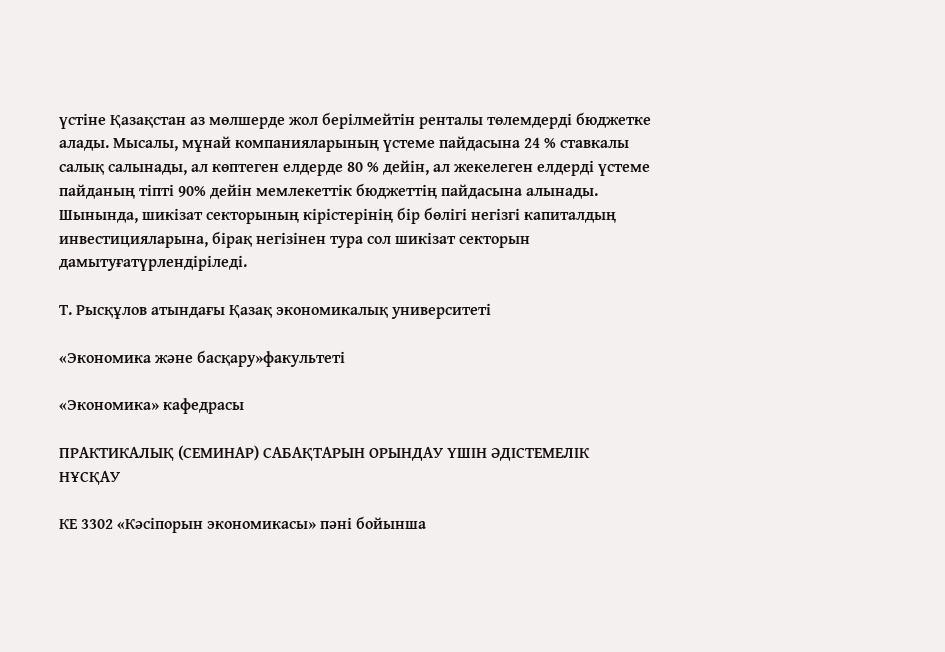үстіне Қазақстан аз мөлшерде жол берілмейтін ренталы төлемдерді бюджетке алады. Мысалы, мұнай компанияларының үстеме пайдасына 24 % ставкалы салық салынады, ал көптеген елдерде 80 % дейін, ал жекелеген елдерді үстеме пайданың тіпті 90% дейін мемлекеттік бюджеттің пайдасына алынады. Шынында, шикізат секторының кірістерінің бір бөлігі негізгі капиталдың инвестицияларына, бірақ негізінен тура сол шикізат секторын дамытуғатүрлендіріледі.

Т. Рысқұлов атындағы Қазақ экономикалық университеті

«Экономика және басқару»факультеті

«Экономика» кафедрасы

ПРАКТИКАЛЫҚ (СЕМИНАР) САБАҚТАРЫН ОРЫНДАУ ҮШІН ӘДІСТЕМЕЛІК НҰСҚАУ

КЕ 3302 «Кәсіпорын экономикасы» пәні бойынша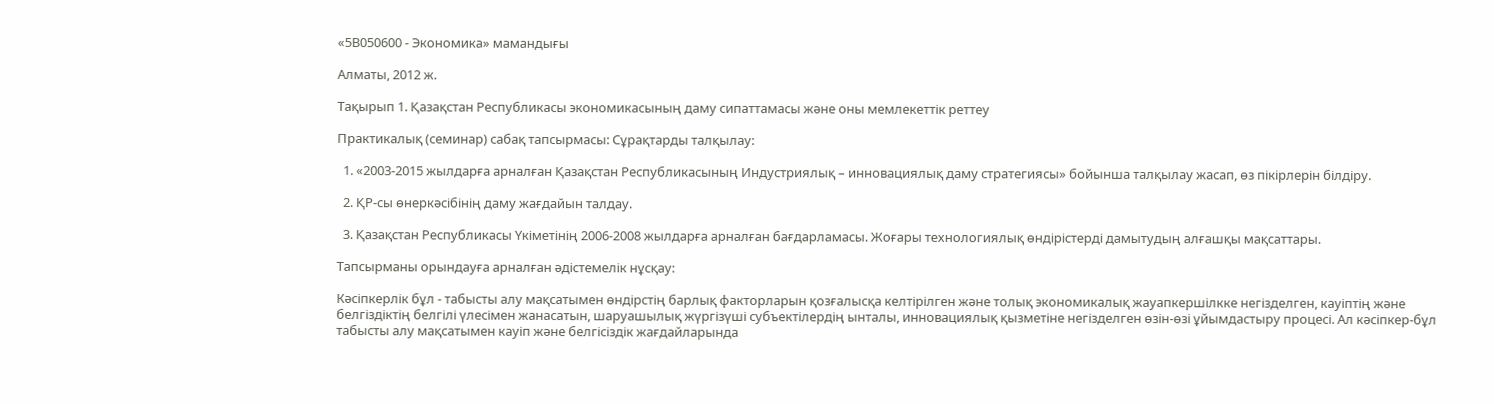«5В050600 - Экономика» мамандығы

Алматы, 2012 ж.

Тақырып 1. Қазақстан Республикасы экономикасының даму сипаттамасы және оны мемлекеттік реттеу

Практикалық (семинар) сабақ тапсырмасы: Сұрақтарды талқылау:

  1. «2003-2015 жылдарға арналған Қазақстан Республикасының Индустриялық – инновациялық даму стратегиясы» бойынша талқылау жасап, өз пікірлерін білдіру.

  2. ҚР-сы өнеркәсібінің даму жағдайын талдау.

  3. Қазақстан Республикасы Үкіметінің 2006-2008 жылдарға арналған бағдарламасы. Жоғары технологиялық өндірістерді дамытудың алғашқы мақсаттары.

Тапсырманы орындауға арналған әдістемелік нұсқау:

Кәсіпкерлік бұл - табысты алу мақсатымен өндірстің барлық факторларын қозғалысқа келтірілген және толық экономикалық жауапкершілкке негізделген, кауіптің және белгіздіктің белгілі үлесімен жанасатын, шаруашылық жүргізүші субъектілердің ынталы, инновациялық қызметіне негізделген өзін-өзі ұйымдастыру процесі. Ал кәсіпкер-бұл табысты алу мақсатымен кауіп және белгісіздік жағдайларында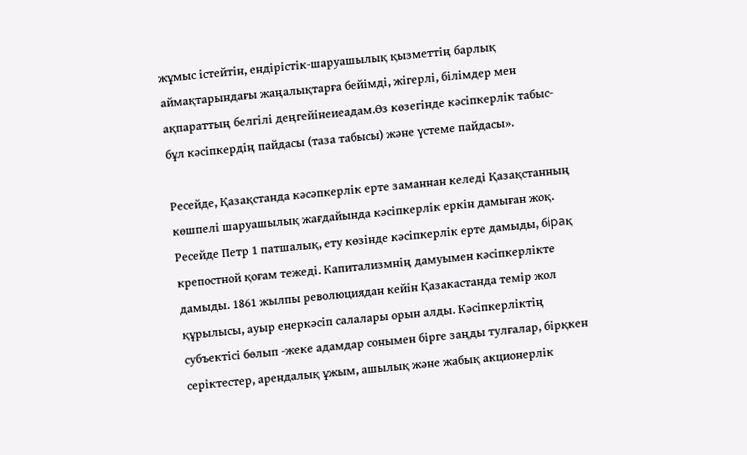жұмыс icтeйтін, ендірістік-шаруашылық қызметтің барлық аймақтарындағы жаңалықтарға бейімді, жігерлі, білімдер мен ақпараттың белгілі деңгейінеиеадам.Өз көзегінде кәсіпкерлік табыс-бұл кәсіпкердің пайдасы (таза табысы) және үстеме пайдасы».

Ресейде, Қазақстанда кәсәпкерлік ерте заманнан келеді Қазақстанның көшпелі шаруашылық жағдайында кәсіпкерлік еркін дамыған жоқ. Ресейде Петр 1 патшалық, ету көзінде кәсіпкерлік ерте дамыды, бipaқ крепостной қоғам тежеді. Капитализмнің дамуымен кәсіпкерлікте дамыды. 1861 жылпы революциядан кейін Қазакастанда темір жол құрылысы, ауыр енеркәсіп салалары орын алды. Кәсіпкерліктің субъектісі бөлып -жеке адамдар сонымен бipгe заңды тулғалар, бірқкен серіктестер, арендалық ұжым, ашылық және жабық акционерлік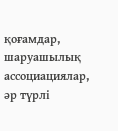қоғамдар, шаруашылық ассоциациялар, әр түрлі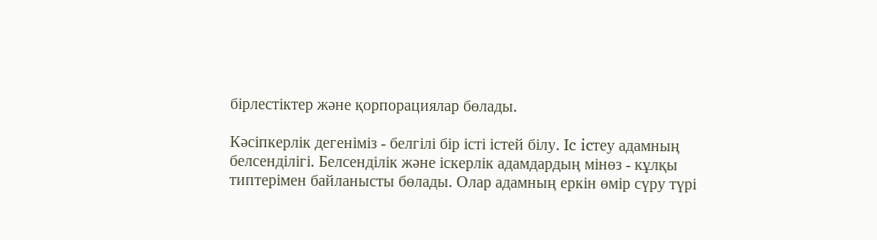бірлестіктер және қорпорациялар бөлады.

Кәсіпкерлік дегеніміз - белгілі бір icтi істей білу. Ic icтey адамның белсенділігі. Белсенділік және іскерлік адамдардың мінөз - кұлқы типтерімен байланысты бөлады. Олар адамның еркін өмір сүру түpi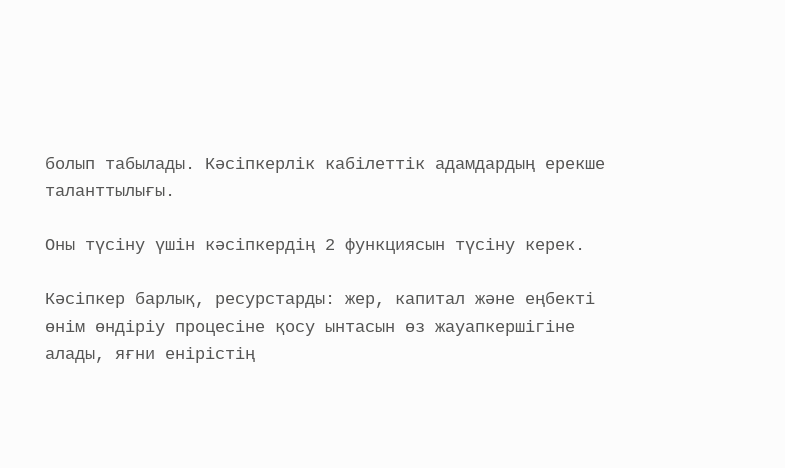болып табылады. Кәсіпкерлік кабілеттік адамдардың ерекше таланттылығы.

Оны түсіну үшін кәсіпкердің 2 функциясын түсіну керек.

Кәсіпкер барлық, ресурстарды: жер, капитал және еңбекті өнім өндіріу процесіне қосу ынтасын өз жауапкершігіне алады, яғни енірістің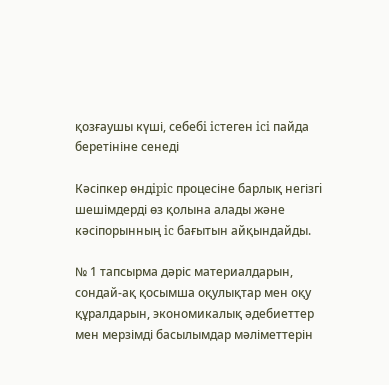қозғаушы күші, ceбeбi icтeгeн ici пайда беретініне сенеді

Кәсіпкер өндipic процесіне барлық нeгізгi шешімдерді өз қолына алады және кәсіпорынның ic бағытын айқындайды.

№ 1 тапсырма дәріс материалдарын, сондай-ақ қосымша оқулықтар мен оқу құралдарын, экономикалық әдебиеттер мен мерзімді басылымдар мәліметтерін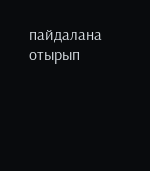пайдалана отырып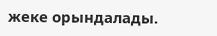жеке орындалады.